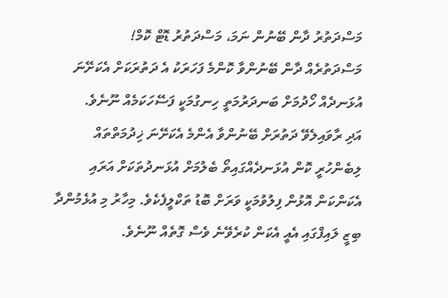މަސްދަތުރު ދާން ބޭނުން ނަމަ، މަސްދަތުރު ޑޮޓް ކޮމް!
މަސްދަތުރެއް ދާން ބޭނުންވާ ކޮންމެ ފަހަރަކު އެ ދަތުރަކަށް އެކަށޭނަ އުޅަނދެއް ހޯދުމަށް ބަނދަރުމަތީ ހިނގުމަކީ ފަސޭހަކަމެއް ނޫނެވެ.
އަދި ރާވައިލެވޭ ދަތުރަށް ބޭނުންވާ އެންމެ އެކަށޭނަ ޚިދުމަތްތައް ލިބެންހުރީ ކޮން އުޅަނދެއްގައިތޯ ބެލުމަށް އުޅަނދުތަކަށް އަރައި އެކަންކަން އޮޅުން ފިލުވުމަކީ ވަރަށް ބޮޑު ތަކްލީފެކެވެ. މިހާރު މި އުޅެމުންދާ ބިޒީ ލައިފްގައި އެއީ އެކަން ކުރެވޭނެ ވެސް ގޮތެއް ނޫނެވެ.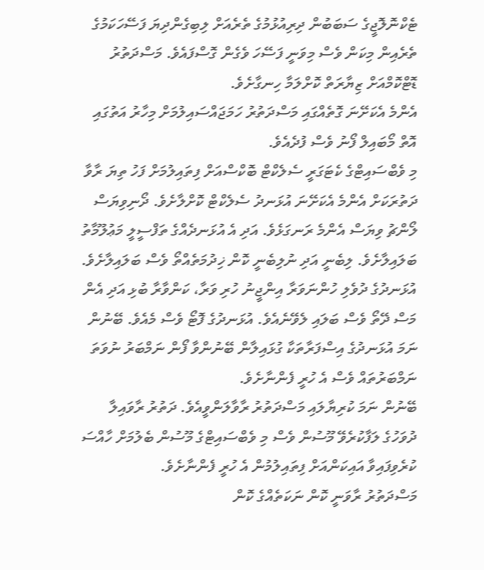ޓެކްނޮލޮޖީގެ ސަބަބުން ދިރިއުޅުމުގެ ތެރެއަށް ލިބިގެންދިޔަ ފަސޭހަކަމުގެ ތެރެއިން މިކަން ވެސް މިވަނީ ފަސޭހަ ވެގެން ގޮސްފައެވެ. މަސްދަތުރު ޑޮޓްކޮމްއަށް ޒިޔާރަތް ކޮށްލަމާ ހިނގާށެވެ.
އެންމެ އެކަށޭނަ ގޮތެއްގައި މަސްދަތުރު ހަމަޖައްސައިލުމަށް މިހާރު އަތުގައި އޮތް މޯބައިލް ފޯނު ވެސް ފުދެއެވެ.
މި ވެބްސައިޓްގެ ކެޓަގަރީ ސެލެކްޓް ބޮކްސްއަށް ފިތައިލުމަށް ފަހު ތިޔަ ރާވާ ދަތުރަކަށް އެންމެ އެކަށޭނަ އުޅަނދު ސެލެކްޓް ކޮށްލާށެވެ. ދޯނިވިޔަސް ލޯންޗު ވިޔަސް އެންމެ ރަނގަޅެވެ. އަދި އެ އުޅަނދެއްގެ ތަފްސީލީ މަޢުލޫމާތު ބަލައިލާށެވެ. ލިބެނީ އަދި ނުލިބެނީ ކޮން ޚިދުމަތެއްތޯ ވެސް ބަލައިލާށެވެ. އުޅަނދުގެ ދުވެލި ހުންނަވަރާ އިންޖީނު ހުރި ވަރާ، ކަންވާރާ ބުޅި އަދި އެން މަސް ދޭތޯ ވެސް ބަލައި ލެވޭނެއެވެ. އުޅަނދުގެ ފޮޓޯ ވެސް މެއެވެ. ބޭނުން ނަމަ އުޅަނދުގެ އިސްފަރާތަކާ ގުޅައިލާން ބޭނުންވާ ފޯން ނަމްބަރު ނުވަތަ ނަމްބަރުތައް ވެސް އެ ހުރީ ފެންނާށެވެ.
ބޭނުން ނަމަ ކުރިޔާލައި މަސްދަތުރު ރާވާލަންވީއެވެ. ދަތުރު ރާވައިލާ ދުވަހުގެ ލަފާކުރެވޭ މޫސުން ވެސް މި ވެބްސައިޓްގެ މޫސުން ބެލުމަށް ހާއްސަ ކުރެވިފައިވާ އައިކަންއަށް ފިތައިލުމުން އެ ހުރީ ފެންނާށެވެ.
މަސްދަތުރު ރާވަނީ ކޮން ނަކަތެއްގެ ކޮން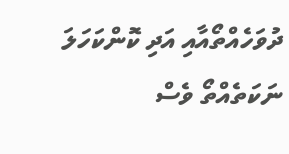ދުވަހެއްތޯއާއި އަދި ކޮންކަހަލަ ނަކަތެއްތޯ ވެސް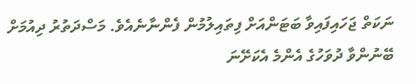ނަކަތް ޖަހައިފައިވާ ބަޓަންއަށް ފިތައިލުމުން ފެންނާނެއެވެ. މަސްދަތުރު ދިއުމަށް ބޭނުންވާ ދުވަހުގެ އެންމެ އެކަށޭނަ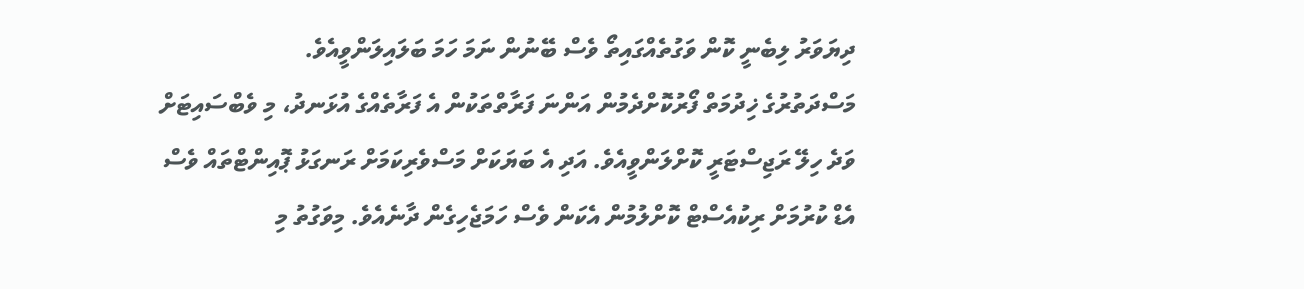ދިޔަވަރު ލިބެނީ ކޮން ވަގުތެއްގައިތޯ ވެސް ބޭނުން ނަމަ ހަމަ ބަލައިލަންވީއެވެ.
މަސްދަތުރުގެ ޚިދުމަތް ފޯރުކޮށްދެމުން އަންނަ ފަރާތްތަކުން އެ ފަރާތެއްގެ އުޅަނދު، މި ވެބްސައިޓަށް ވަދެ ހިލޭ ރަޖިސްޓަރީ ކޮށްލަންވީއެވެ. އަދި އެ ބަޔަކަށް މަސްވެރިކަމަށް ރަނގަޅު ޕޮއިންޓްތައް ވެސް އެޑް ކުރުމަށް ރިކުއެސްޓް ކޮށްލުމުން އެކަން ވެސް ހަމަޖެހިގެން ދާނެއެވެ. މިވަގުތު މި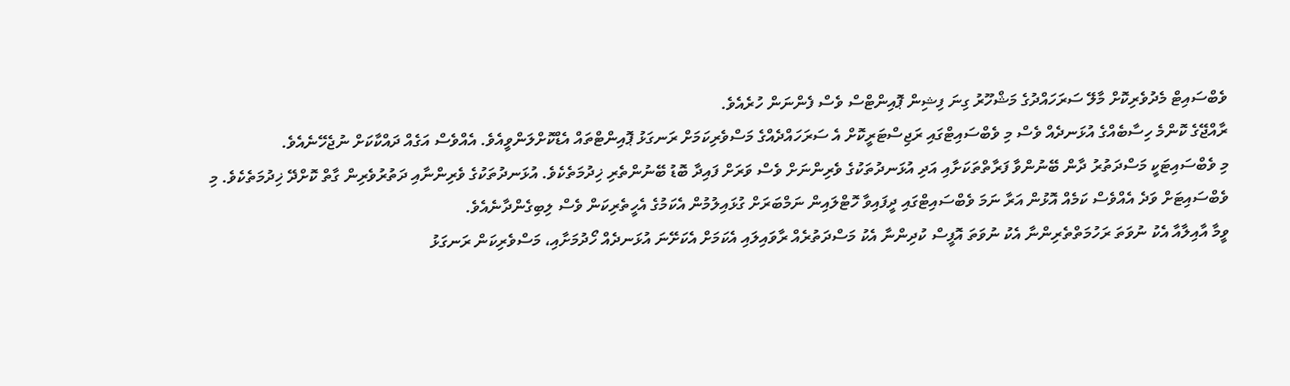ވެބްސައިޓް މެދުވެރިކޮށް މާލޭ ސަރަހައްދުގެ މަޝްހޫރު ގިނަ ފިޝިން ޕޮއިންޓްސް ވެސް ފެންނަން ހުރެއެވެ.
ރާއްޖޭގެ ކޮންމެ ހިސާބެއްގެ އުޅަނދެއް ވެސް މި ވެބްސައިޓްގައި ރަޖިސްޓަރީކޮށް އެ ސަރަހައްދެއްގެ މަސްވެރިކަމަށް ރަނގަޅު ޕޮއިންޓްތައް އެޑްކޮށްލަންވީއެވެ. އެއްވެސް އަގެއް ދައްކާކަށް ނުޖެހޭނެއެވެ.
މި ވެބްސައިޓަކީ މަސްދަތުރު ދާން ބޭނުންވާ ފަރާތްތަކަށާއި އަދި އުޅަނދުތަކުގެ ވެރިންނަށް ވެސް ވަރަށް ފައިދާ ބޮޑު ބޭނުންތެރި ޚިދުމަތެކެވެ. އުޅަނދުތަކުގެ ވެރިންނާއި ދަތުރުވެރިން ގާތް ކޮށްދޭ ޚިދުމަތެކެވެ. މި ވެބްސައިޓަށް ވަދެ އެއްވެސް ކަމެއް އޮޅުން އަރާ ނަމަ ވެބްސައިޓްގައި ދީފައިވާ ހޮޓްލައިން ނަމްބަރަށް ގުޅައިލުމުން އެކަމުގެ އެހީތެރިކަން ވެސް ލިބިގެންދާނެއެވެ.
ވީމާ އާއިލާއާ އެކު ނުވަތަ ރަހުމަތްތެރިންނާ އެކު ނުވަތަ އޮފީސް ކުދިންނާ އެކު މަސްދަތުރެއް ރާވައިލައި އެކަމަށް އެކަށޭނަ އުޅަނދެއް ހޯދުމަށާއި، މަސްވެރިކަން ރަނގަޅު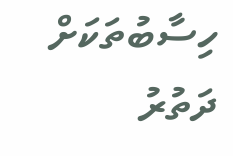ހިސާބުތަކަށް ދަތުރު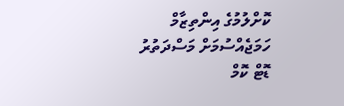ކޮށްލުމުގެ އިންތިޒާމް ހަމަޖެއްސުމަށް މަސްދަތުރު ޑޮޓް ކޮމް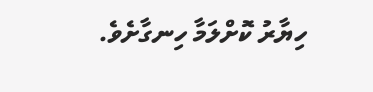ހިޔާރު ކޮށްލަމާ ހިނގާށެވެ.